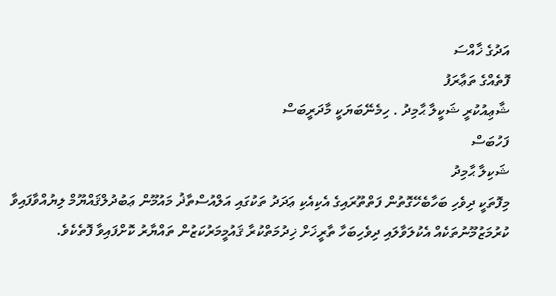އަދުގެ ޚާއްސަ
ފޮތެއްގެ ތަޢާރަފު
ޝާޢިއުކުރީ ޝަކީލާ ޙާމިދު . ހިމެނޭބަޔަކީ މާދަރީބަސް
ފަހުބަސް
ޝަކިލާ ޙާމިދު
މިފޮތަކީ ދިވެހި ބަހާބެހޭގޮތުން ފަތްތޫރައިގެ އެކިއެކި ޢަދަދު ތަކުގައި އަލްއުސްތާޛު މައުމޫން ޢަބުދުލްޤައްޔޫމް ލިޔުއްވާފައިވާ ކުރުމަޒުމޫނުތަކެއް އެކުލަވާލައި ދިވެހިބަހާ ތާރީޚަށް ޚިދުމަތްކުރާ ޤައުމީމަރުކަޒުން ތައްޔާރު ކޮށްފައިވާ ފޮތެކެވެ.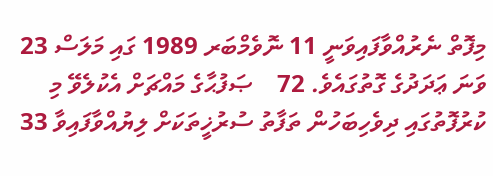މިފޮތް ނެރުއްވާފައިވަނީ 11 ނޮވެމްބަރ 1989 ގައި މަލަސް 23 ވަނަ ޢަދަދުގެ ގޮތުގައެވެ. 72    ޞަފުޙާގެ މައްޗަށް އެކުލެވޭ މި ކުރުފޮތުގައި ދިވެހިބަހުން ތަފާތު ސުރުޚީތަކަށް ލިޔުއްވާފައިވާ 33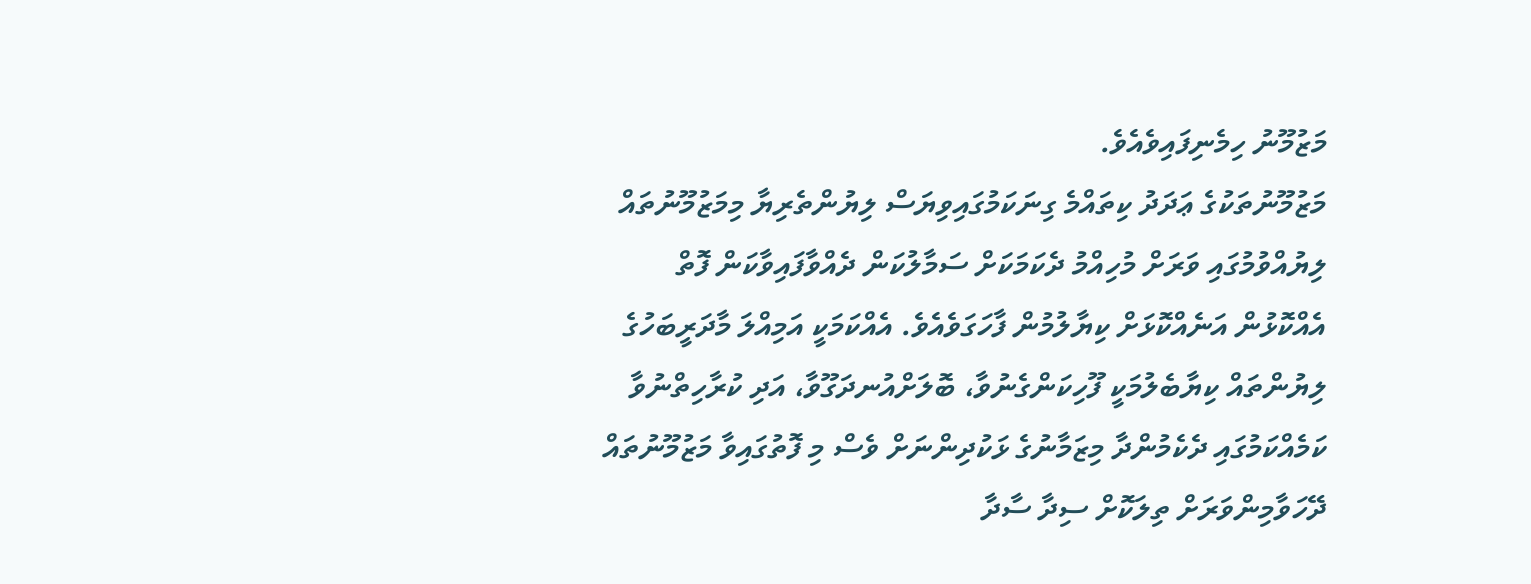މަޒުމޫނު ހިމެނިފައިވެއެވެ.
މަޒުމޫނުތަކުގެ ޢަދަދު ކިތައްމެ ގިނަކަމުގައިވިޔަސް ލިޔުންތެރިޔާ މިމަޒުމޫނުތައް ލިޔުއްވުމުގައި ވަރަށް މުހިއްމު ދެކަމަކަށް ސަމާލުކަން ދެއްވާފައިވާކަން ފޮތް އެއްކޮޅުން އަނެއްކޮޅަށް ކިޔާލުމުން ފާހަގަވެއެވެ. އެއްކަމަކީ އަމިއްލަ މާދަރީބަހުގެ ލިޔުންތައް ކިޔާބެލުމަކީ ފޫހިކަންގެނުވާ، ބޮލަށްއުނދަގޫވާ، އަދި ކުރާހިތްނުވާ ކަމެއްކަމުގައި ދެކެމުންދާ މިޒަމާނުގެ ޅަކުދިންނަށް ވެސް މި ފޮތުގައިވާ މަޒުމޫނުތައް ދޭހަވާމިންވަރަށް ތިލަކޮށް ސިދާ ސާދާ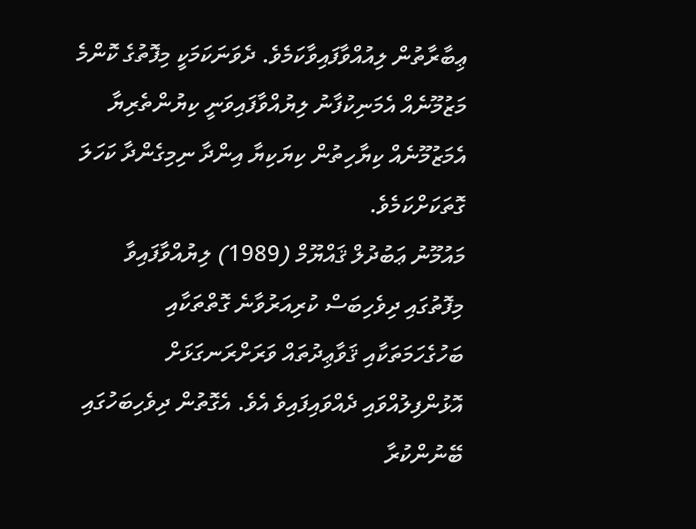ޢިބާރާތުން ލިއުއްވާފައިވާކަމެވެ. ދެވަނަކަމަކީ މިފޮތުގެ ކޮންމެ މަޒުމޫނެއް އެމަނިކުފާނު ލިޔުއްވާފައިވަނީ ކިޔުންތެރިޔާ އެމަޒުމޫނެއް ކިޔާހިތުން ކިޔަކިޔާ އިންދާ ނިމިގެންދާ ކަހަލަ ގޮތަކަށްކަމެވެ.
މައުމޫނު ޢަބުދުލް ޤައްޔޫމް (1989) ލިޔުއްވާފައިވާ މިފޮތުގައި ދިވެހިބަސް ކުރިއަރުވާނެ ގޮތްތަކާއި ބަހުގެހަމަތަކާއި ޤަވާޢިދުތައް ވަރަށްރަނގަޅަށް އޮޅުންފިލުއްވައި ދެއްވައިފައިވެ އެވެ. އެގޮތުން ދިވެހިބަހުގައި ބޭނުންކުރާ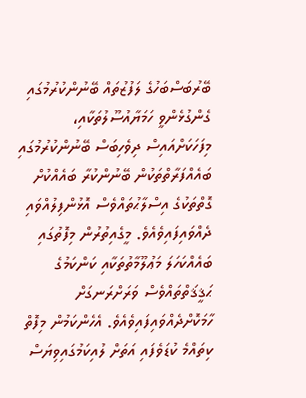ބޭރުބަސްބަހުގެ ލަފުޒުތައް ބޭނުންކުރުމުގައި ގެންގުޅެންވީ ހަމަޔާއުސޫލުތަކާއި، މިފަހަކަށްއައިސް ދިވެހިބަސް ބޭނުންކުރުމުގައި ބައެއްފަރާތްތަކުން ބޭނުންކުރާ ބައެއްކުށް ގޮތްތަކުގެ އިސްލާޙުތައްވެސް އޮޅުންފިލުއްވައި ދެއްވައިފައިވެއެވެ. މީގެއިތުރުން މިފޮތުގައި ބައެއްކަހަލަ މަޢުލޫމާތުތަކާއި ކަންކަމުގެ ޙަޤީޤަތްތައްވެސް ވަރަށްރަނގަށް ހާމަކޮށްދެއްވައިފައިވެއެވެ. އެހެންކަމުން މިފޮތް ކިތައްމެ ކުޑަވެފައި އަތަށް ލުއިކަމުގައިވިޔަސް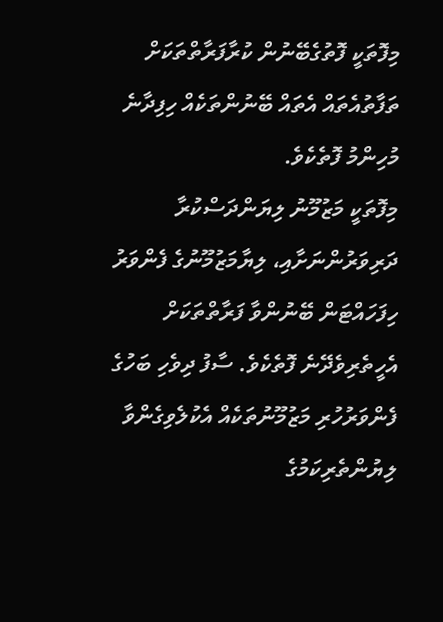މިފޮތަކީ ފޮތުގެބޭނުން ކުރާފަރާތްތަކަށް ތަފާތުއެތައް އެތައް ބޭނުންތަކެއް ހިފިދާނެ މުހިންމު ފޮތެކެވެ.
މިފޮތަކީ މަޒުމޫނު ލިޔަންދަސްކުރާ ދަރިވަރުންނަށާއި، ލިޔާމަޒުމޫނުގެ ފެންވަރު ހިފަހައްޓަން ބޭނުންވާ ފަރާތްތަކަށް އެހީތެރިވެދޭނެ ފޮތެކެވެ. ސާފު ދިވެހި ބަހުގެ ފެންވަރުހުރި މަޒުމޫނުތަކެއް އެކުލެވިގެންވާ ލިޔުންތެރިކަމުގެ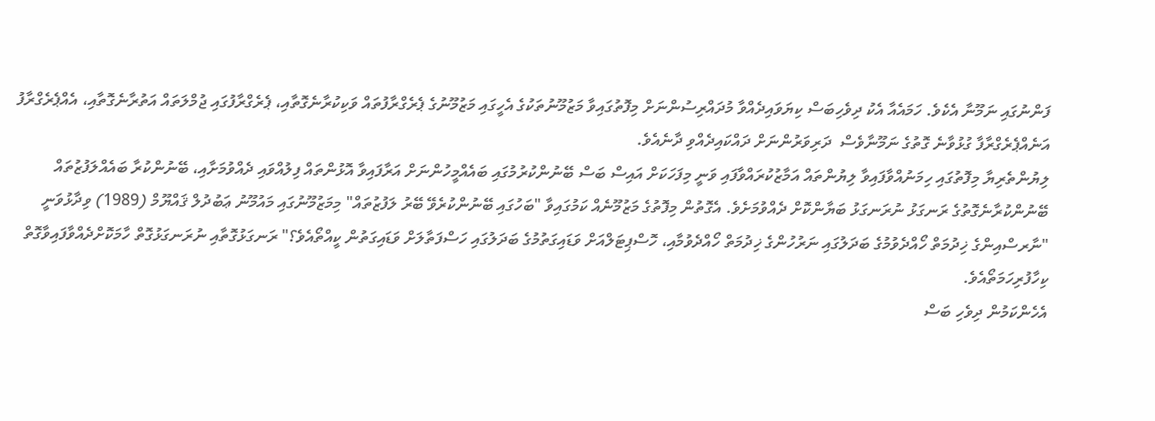ފަންނުގައި ނަމޫނާ އެކެވެ. ހަމައެއާ އެކު ދިވެހިބަސް ކިޔަވައިދެއްވާ މުދައްރިސުންނަށް މިފޮތުގައިވާ މަޒުމޫނުތަކުގެ އެހީގައި މަޒުމޫނުގެ ޕެރެގްރާފުތައް ވަކިކުރާނެގޮތާއި، ޕެރެގްރާފުގައި ޖުމްލަތައް އަތުރާނެގޮތާއި، އެއްޕެރެގްރާފު އަނެއްޕެރެގްރާފާ ގުޅުވާނެ ގޮތުގެ ނަމޫނާވެސް  ދަރިވަރުންނަށް ދައްކައިދެއްވި ދާނެއެވެ.
ލިޔުންތެރިޔާ މިފޮތުގައި ހިމަނުއްވާފައިވާ ލިޔުންތައް އަމާޒުކުރައްވާފައި ވަނީ މިފަހަކަށް އައިސް ބަސް ބޭނުންކުރުމުގައި ބައެއްމީހުންނަށް އަރާފައިވާ އޮޅުންތައް ފިލުއްވައި ދެއްވުމަށާއި، ބޭނުންކުރާ ބައެއްލަފުޒުތައް ބޭނުންކުރާނެގޮތުގެ ރަނގަޅު ނުރަނގަޅު ބަޔާންކޮށް ދެއްވުމަށެވެ. އެގޮތުން މިފޮތުގެ މަޒުމޫނެއް ކަމުގައިވާ "ބަހުގައި ބޭނުންކުރެވޭ ބޭރު ލަފުޒުތައް" މިމަޒުމޫނުގައި މައުމޫނު ޢަބުދުލް ޤައްޔޫމް (1989) ވިދާޅުވަނީ "ނާރސްއިންގެ ޚިދުމަތް ހޯއްދެވުމުގެ ބަދަލުގައި ނަރުހުންގެ ޚިދުމަތް ހޯއްދެވުމާއި، ހޮސްޕިޓަލްއަށް ވަޑައިގަތުމުގެ ބަދަލުގައި ހަސްފަތާލަށް ވަޑައިގަތުން ކީއްތޯއެވެ؟" ރަނގަޅުގޮތާއި ނުރަނގަޅުގޮތް ހާމަކޮށްދެއްވާފައިވާގޮތް ކިހާފުރިހަމަތޯއެވެ.
އެހެންކަމުން ދިވެހި ބަސް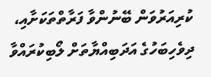ކުރިއަރުވަން ބޭނުންވާ ފަރާތްތަކަށާއި، ދިވެހިބަހުގެ އަދަބިއްޔާތަށް ލޯބިކުރައްވާ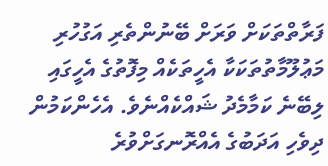ފަރާތްތަކަށް ވަރަށް ބޭނުންތެރި އަގުހުރި މަޢުލޫމާތުތަކަކާ އެހީތަކެއް މިފޮތުގެ އެހީގައި ލިބޭނެ ކަމާމެދު ޝައްކެއްނެވެ. އެހެންކަމުން ދިވެހި އަދަބުގެ އެއްރޮނގަށްވުރެ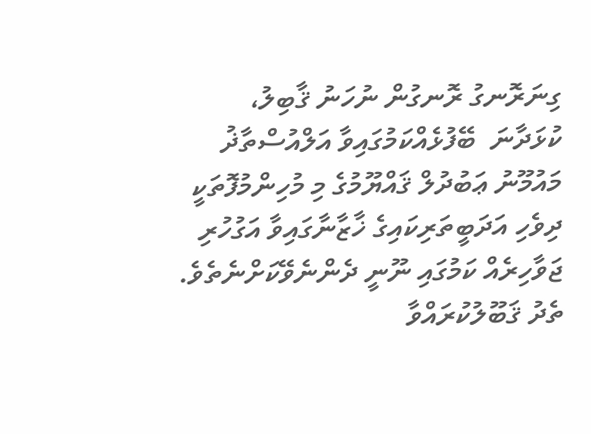ގިނަރޮނގު ރޮނގުން ނުހަނު ޤާބިލު، ކުޅަދާނަ  ބޭފުޅެއްކަމުގައިވާ އަލްއުސްތާޛު މައުމޫނު ޢަބުދުލް ޤައްޔޫމުގެ މި މުހިންމުފޮތަކީ ދިވެހި އަދަބީތަރިކައިގެ ޚާޒާނާގައިވާ އަގުހުރި ޖަވާހިރެއް ކަމުގައި ނޫނީ ދެންނެވޭކަށްނެތެވެ. ތެދު ޤަބޫލުކުރައްވާ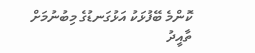ކޮންމެ ބޭފުޅަކު އަޅުގަނޑުގެ މިބުނުމަށް ތާއީދު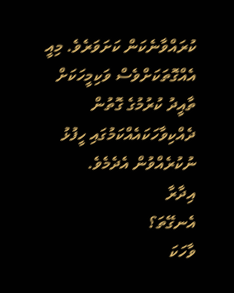ކުރައްވާނެކަން ކަށަވަރެވެ. މިއީ އެއްގޮތަކަށްވެސް ވަކިމީހަކަށް ތާއީދު ކުރުމުގެ ގޮތުން ދެއްކިވާހަކައެއްކަމުގައި ހީފުޅު ނުކުރެއްވުން އެދެމެވެ.
އިދާރާ
އެނގޭތަ؟
ވާހަކަ